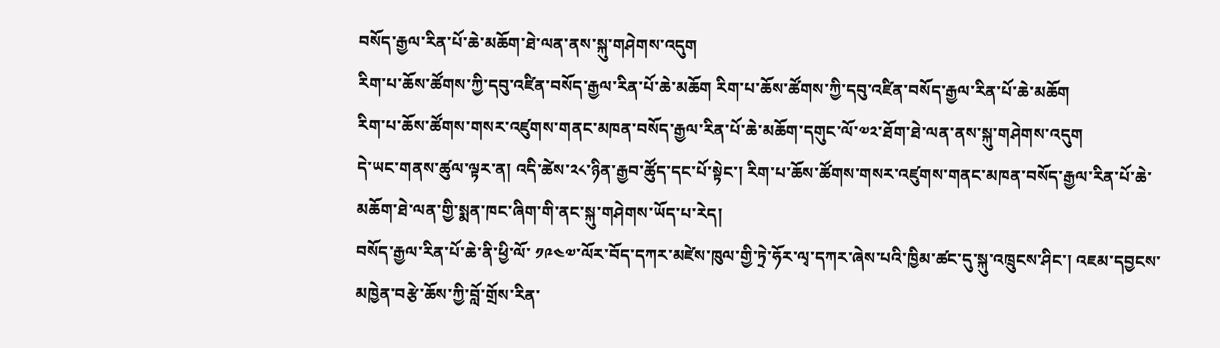བསོད་རྒྱལ་རིན་པོ་ཆེ་མཆོག་ཐེ་ལན་ནས་སྐུ་གཤེགས་འདུག
རིག་པ་ཆོས་ཚོགས་ཀྱི་དབུ་འཛིན་བསོད་རྒྱལ་རིན་པོ་ཆེ་མཆོག རིག་པ་ཆོས་ཚོགས་ཀྱི་དབུ་འཛིན་བསོད་རྒྱལ་རིན་པོ་ཆེ་མཆོག
རིག་པ་ཆོས་ཚོགས་གསར་འཛུགས་གནང་མཁན་བསོད་རྒྱལ་རིན་པོ་ཆེ་མཆོག་དགུང་ལོ་༧༢་ཐོག་ཐེ་ལན་ནས་སྐུ་གཤེགས་འདུག
དེ་ཡང་གནས་ཚུལ་ལྟར་ན། འདི་ཚེས་༢༨་ཉིན་རྒྱབ་ཚོུད་དང་པོ་སྟེང་། རིག་པ་ཆོས་ཚོགས་གསར་འཛུགས་གནང་མཁན་བསོད་རྒྱལ་རིན་པོ་ཆེ་མཆོག་ཐེ་ལན་གྱི་སྨན་ཁང་ཞིག་གི་ནང་སྐུ་གཤེགས་ཡོད་པ་རེད།
བསོད་རྒྱལ་རིན་པོ་ཆེ་ནི་ཕྱི་ལོ་ ༡༩༤༧་ལོར་བོད་དཀར་མཛེས་ཁུལ་གྱི་ཏྲེ་ཧོར་ལྭ་དཀར་ཞེས་པའི་ཁྱིམ་ཚང་དུ་སྐུ་འཁྲུངས་ཤིང་། འཇམ་དབྱངས་མཁྱེན་བརྩེ་ཆོས་ཀྱི་བློ་གྲོས་རིན་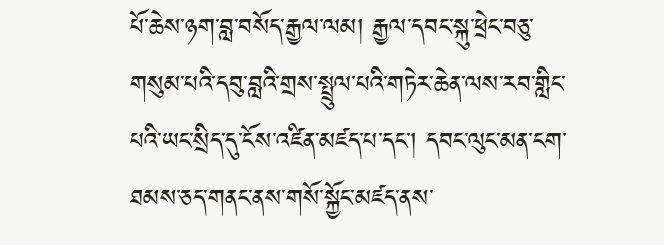པོ་ཆེས་ཉག་བླ་བསོད་རྒྱལ་ལམ། རྒྱལ་དབང་སྐུ་ཕྲེང་བཅུ་གསུམ་པའི་དབུ་བླའི་གྲས་སྤྲུལ་པའི་གཏེར་ཆེན་ལས་རབ་གླིང་པའི་ཡང་སྲིད་དུ་ངོས་འཛིན་མཛད་པ་དང་། དབང་ལུང་མན་ངག་ཐམས་ཅད་གནང་ནས་གསོ་སྐྱོང་མཛད་ནས་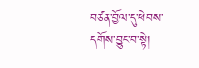བཙན་བྱོལ་དུ་ཕེབས་དགོས་བྱུང་བ་སྟེ།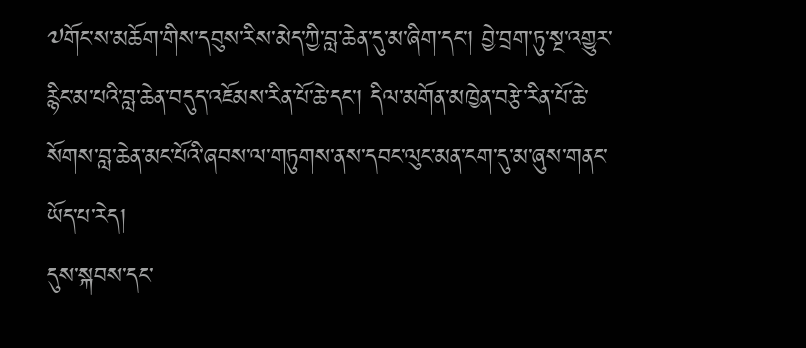༧གོང་ས་མཆོག་གིས་དབུས་རིས་མེད་ཀྱི་བླ་ཆེན་དུ་མ་ཞིག་དང་། བྱེ་བྲག་ཏུ་སྔ་འགྱུར་རྙིང་མ་པའི་བླ་ཆེན་བདུད་འཇོམས་རིན་པོ་ཆེ་དང་། དིལ་མགོན་མཁྱེན་བརྩེ་རིན་པོ་ཆེ་སོགས་བླ་ཆེན་མང་པོའི་ཞབས་ལ་གཏུགས་ནས་དབང་ལུང་མན་ངག་དུ་མ་ཞུས་གནང་ཡོད་པ་རེད།
དུས་སྐབས་དང་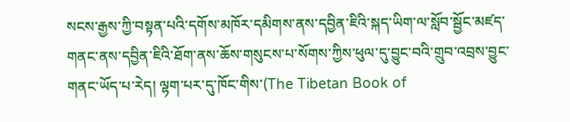སངས་རྒྱས་ཀྱི་བསྟན་པའི་དགོས་མཁོར་དམིགས་ནས་དབྱིན་ཇིའི་སྐད་ཡིག་ལ་སློབ་སྦྱོང་མཛད་གནང་ནས་དབྱིན་ཇིའི་ཐོག་ནས་ཆོས་གསུངས་པ་སོགས་ཀྱིས་ཕུལ་དུ་བྱུང་བའི་གྲུབ་འབྲས་བྱུང་གནང་ཡོད་པ་རེད། ལྷག་པར་དུ་ཁོང་གིས་(The Tibetan Book of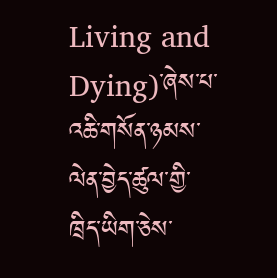Living and Dying)་ཞེས་པ་འཆི་གསོན་ཉམས་ལེན་བྱེད་ཚུལ་གྱི་ཁྲིད་ཡིག་ཅེས་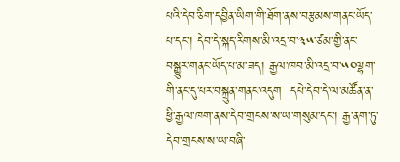པའི་དེབ་ཅིག་དབྱིན་ཡིག་གི་ཐོག་ནས་བརྩམས་གནང་ཡོད་པ་དང་། དེབ་དེ་སྐད་རིགས་མི་འདྲ་བ་༣༥་ཙམ་གྱི་ནང་བསྒྱུར་གནང་ཡོད་པ་མ་ཟད། རྒྱལ་ཁབ་མི་འདྲ་བ་༥༠ལྷག་གི་ནང་དུ་པར་བསྐྲུན་གནང་འདུག  དཔེ་དེབ་དེ་ལ་མཚོན་ན་ཕྱི་རྒྱལ་ཁག་ནས་དེབ་གྲངས་ས་ཡ་གསུམ་དང་། རྒྱ་ནག་ཏུ་དེབ་གྲངས་ས་ཡ་བཞི་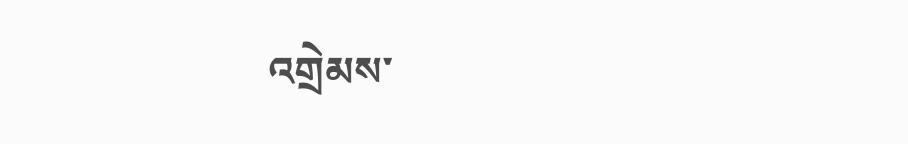འགྲེམས་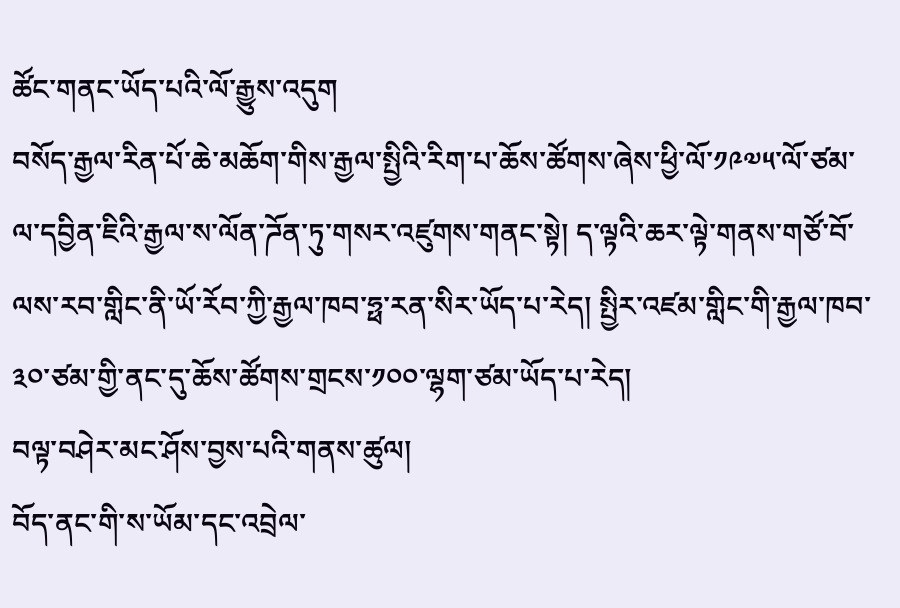ཚོང་གནང་ཡོད་པའི་ལོ་རྒྱུས་འདུག
བསོད་རྒྱལ་རིན་པོ་ཆེ་མཆོག་གིས་རྒྱལ་སྤྱིའི་རིག་པ་ཆོས་ཚོགས་ཞེས་ཕྱི་ལོ་༡༩༧༥་ལོ་ཙམ་ལ་དབྱིན་ཇིའི་རྒྱལ་ས་ལོན་ཌོན་ཏུ་གསར་འཛུགས་གནང་སྟེ། ད་ལྟའི་ཆར་ལྟེ་གནས་གཙོ་བོ་ལས་རབ་གླིང་ནི་ཡོ་རོབ་ཀྱི་རྒྱལ་ཁབ་ཧྥ་རན་སིར་ཡོད་པ་རེད། སྤྱིར་འཛམ་གླིང་གི་རྒྱལ་ཁབ་༣༠་ཙམ་གྱི་ནང་དུ་ཆོས་ཚོགས་གྲངས་༡༠༠་ལྷག་ཙམ་ཡོད་པ་རེད།
བལྟ་བཤེར་མང་ཤོས་བྱས་པའི་གནས་ཚུལ།
བོད་ནང་གི་ས་ཡོམ་དང་འབྲེལ་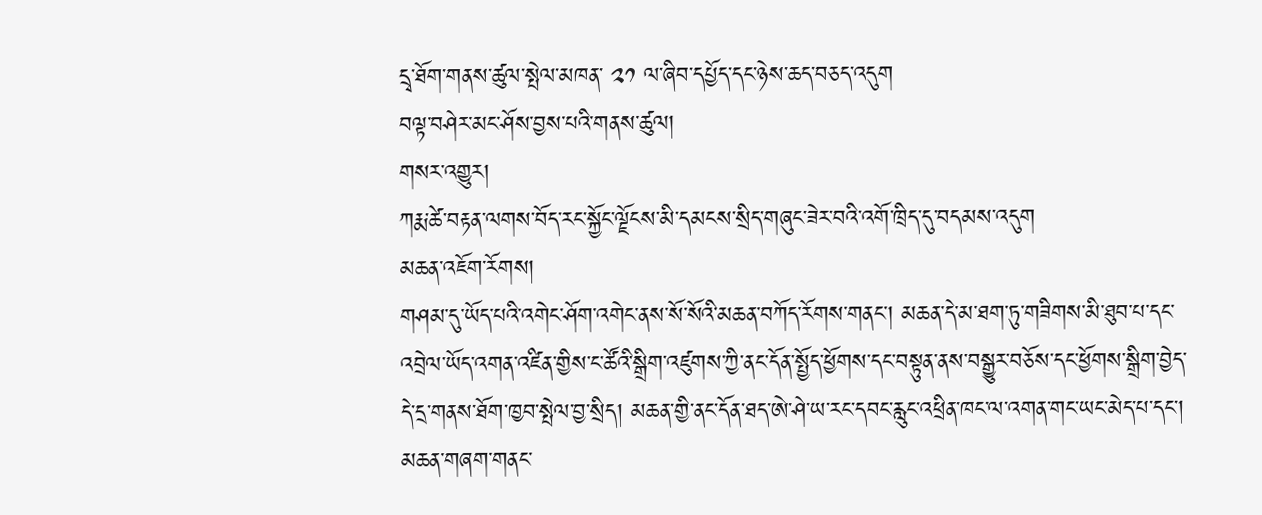དྲྭ་ཐོག་གནས་ཚུལ་སྤེལ་མཁན་ ༢༡ ལ་ཞིབ་དཔྱོད་དང་ཉེས་ཆད་བཅད་འདུག
བལྟ་བཤེར་མང་ཤོས་བྱས་པའི་གནས་ཚུལ།
གསར་འགྱུར།
ཀརྨ་ཚེ་བརྟན་ལགས་བོད་རང་སྐྱོང་ལྗོངས་མི་དམངས་སྲིད་གཞུང་ཟེར་བའི་འགོ་ཁྲིད་དུ་བདམས་འདུག
མཆན་འཇོག་རོགས།
གཤམ་དུ་ཡོད་པའི་འགེང་ཤོག་འགེང་ནས་སོ་སོའི་མཆན་བཀོད་རོགས་གནང་། མཆན་དེ་མ་ཐག་ཏུ་གཟིགས་མི་ཐུབ་པ་དང་འབྲེལ་ཡོད་འགན་འཛིན་གྱིས་ང་ཚོའི་སྒྲིག་འཛུགས་ཀྱི་ནང་དོན་སྤྱོད་ཕྱོགས་དང་བསྟུན་ནས་བསྒྱུར་བཅོས་དང་ཕྱོགས་སྒྲིག་བྱེད་དེ་དྲ་གནས་ཐོག་ཁྱབ་སྤེལ་བྱ་སྲིད། མཆན་གྱི་ནང་དོན་ཐད་ཨེ་ཤེ་ཡ་རང་དབང་རླུང་འཕྲིན་ཁང་ལ་འགན་གང་ཡང་མེད་པ་དང་། མཆན་གཞག་གནང་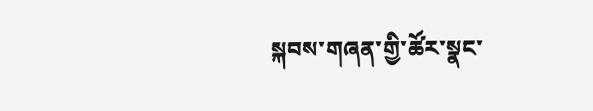སྐབས་གཞན་གྱི་ཚོར་སྣང་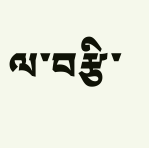ལ་བརྩི་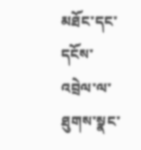མཐོང་དང་དངོས་འབྲེལ་ལ་ཐུགས་སྣང་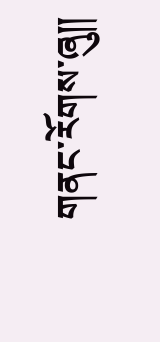གནང་རོགས་ཞུ༎